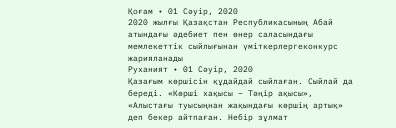Қоғам • 01 Сәуір, 2020
2020 жылғы Қазақстан Республикасының Абай атындағы әдебиет пен өнер саласындағы мемлекеттік сыйлығынан үміткерлергеконкурс жарияланады
Руханият • 01 Сәуір, 2020
Қазағым көршісін құдайдай сыйлаған. Сыйлай да береді. «Көрші хақысы – Тәңір ақысы», «Алыстағы туысыңнан жақындағы көршің артық» деп бекер айтпаған. Небір зұлмат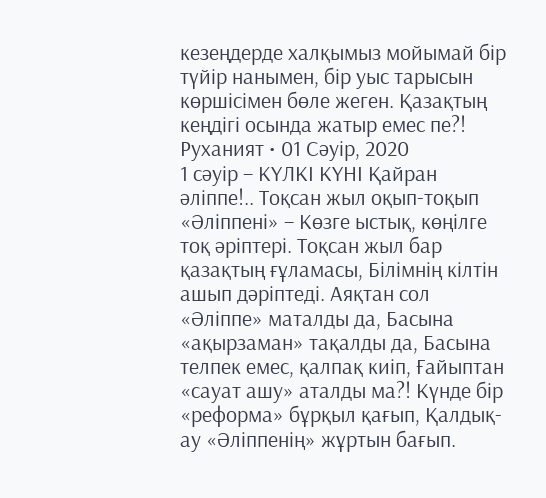кезеңдерде халқымыз мойымай бір түйір нанымен, бір уыс тарысын көршісімен бөле жеген. Қазақтың кеңдігі осында жатыр емес пе?!
Руханият • 01 Сәуір, 2020
1 сәуір – КҮЛКІ КҮНІ Қайран әліппе!.. Тоқсан жыл оқып-тоқып «Әліппені» – Көзге ыстық, көңілге тоқ әріптері. Тоқсан жыл бар қазақтың ғұламасы, Білімнің кілтін ашып дәріптеді. Аяқтан сол «Әліппе» маталды да, Басына «ақырзаман» тақалды да, Басына телпек емес, қалпақ киіп, Ғайыптан «сауат ашу» аталды ма?! Күнде бір «реформа» бұрқыл қағып, Қалдық-ау «Әліппенің» жұртын бағып.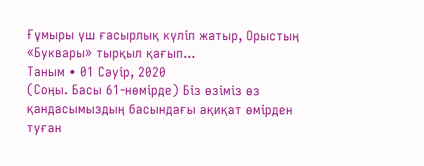Ғұмыры үш ғасырлық күліп жатыр, Орыстың «Буквары» тырқыл қағып...
Таным • 01 Сәуір, 2020
(Соңы. Басы 61-нөмірде) Біз өзіміз өз қандасымыздың басындағы ақиқат өмірден туған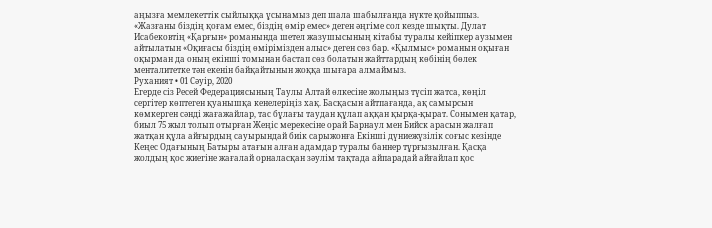аңызға мемлекеттік сыйлыққа ұсынамыз деп шала шабылғанда нүкте қойыппыз. «Жазғаны біздің қоғам емес, біздің өмір емес» деген әңгіме сол кезде шықты. Дулат Исабековтің «Қарғын» романында шетел жазушысының кітабы туралы кейіпкер аузымен айтылатын «Оқиғасы біздің өмірімізден алыс» деген сөз бар. «Қылмыс» романын оқыған оқырман да оның екінші томынан бастап сөз болатын жайттардың көбінің бөлек менталитетке тән екенін байқайтынын жоққа шығара алмаймыз.
Руханият • 01 Сәуір, 2020
Егерде сіз Ресей Федерациясының Таулы Алтай өлкесіне жолыңыз түсіп жатса, көңіл сергітер көптеген қуанышқа кенелеріңіз хақ. Басқасын айтпағанда, ақ самырсын көмкерген сәнді жағажайлар, тас бұлағы таудан құлап аққан қырқа-қырат. Сонымен қатар, биыл 75 жыл толып отырған Жеңіс мерекесіне орай Барнаул мен Бийск арасын жалғап жатқан құла айғырдың сауырындай биік сарыжонға Екінші дүниежүзілік соғыс кезінде Кеңес Одағының Батыры атағын алған адамдар туралы баннер тұрғызылған. Қасқа жолдың қос жиегіне жағалай орналасқан зәулім тақтада айпарадай айғайлап қос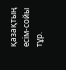қазақтың есім-сойы тұр.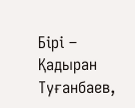Бірі – Қадыран Туғанбаев,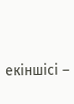екіншісі –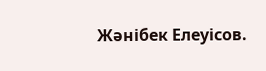Жәнібек Елеуісов.